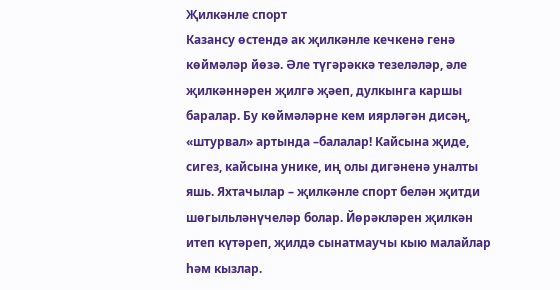Җилкәнле спорт
Казансу өстендә ак җилкәнле кечкенә генә көймәләр йөзә. Әле түгәрәккә тезеләләр, әле җилкәннәрен җилгә җәеп, дулкынга каршы баралар. Бу көймәләрне кем иярләгән дисәң, «штурвал» артында –балалар! Кайсына җиде, сигез, кайсына унике, иң олы дигәненә уналты яшь. Яхтачылар – җилкәнле спорт белән җитди шөгыльләнүчеләр болар. Йөрәкләрен җилкән итеп күтәреп, җилдә сынатмаучы кыю малайлар һәм кызлар.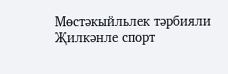Мөстәкыйльлек тәрбияли
Җилкәнле спорт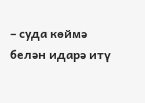– суда көймә белән идарә итү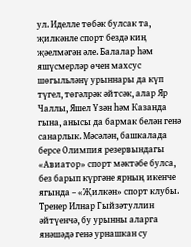ул. Иделле төбәк булсак та, җилкәнле спорт бездә киң җәелмәгән әле. Балалар һәм яшүсмерләр өчен махсус шөгыльләнү урыннары да күп түгел, төгәлрәк әйтсәк, алар Яр Чаллы, Яшел Үзән һәм Казанда гына, анысы да бармак белән генә санарлык. Мәсәлән, башкалада берсе Олимпия резервындагы «Авиатор» спорт мәктәбе булса, без барып күргәне ярның икенче ягында – «Җилкән» спорт клубы. Тренер Илнар Гыйзәтуллин әйтүенчә, бу урынны аларга янәшәдә генә урнашкан су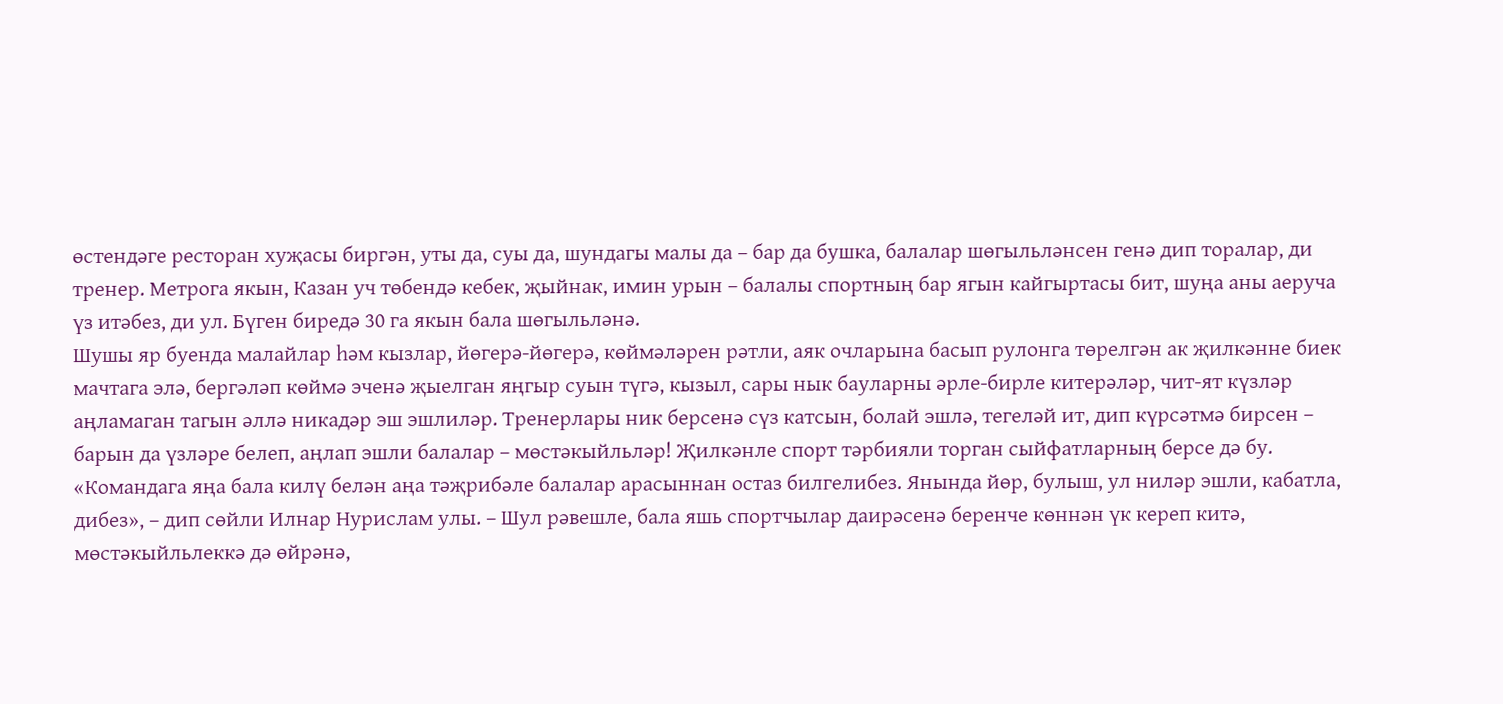өстендәге ресторан хуҗасы биргән, уты да, суы да, шундагы малы да – бар да бушка, балалар шөгыльләнсен генә дип торалар, ди тренер. Метрога якын, Казан уч төбендә кебек, җыйнак, имин урын – балалы спортның бар ягын кайгыртасы бит, шуңа аны аеруча үз итәбез, ди ул. Бүген биредә 30 га якын бала шөгыльләнә.
Шушы яр буенда малайлар һәм кызлар, йөгерә-йөгерә, көймәләрен рәтли, аяк очларына басып рулонга төрелгән ак җилкәнне биек мачтага элә, бергәләп көймә эченә җыелган яңгыр суын түгә, кызыл, сары нык бауларны әрле-бирле китерәләр, чит-ят күзләр аңламаган тагын әллә никадәр эш эшлиләр. Тренерлары ник берсенә сүз катсын, болай эшлә, тегеләй ит, дип күрсәтмә бирсен – барын да үзләре белеп, аңлап эшли балалар – мөстәкыйльләр! Җилкәнле спорт тәрбияли торган сыйфатларның берсе дә бу.
«Командага яңа бала килү белән аңа тәҗрибәле балалар арасыннан остаз билгелибез. Янында йөр, булыш, ул ниләр эшли, кабатла, дибез», – дип сөйли Илнар Нурислам улы. – Шул рәвешле, бала яшь спортчылар даирәсенә беренче көннән үк кереп китә, мөстәкыйльлеккә дә өйрәнә,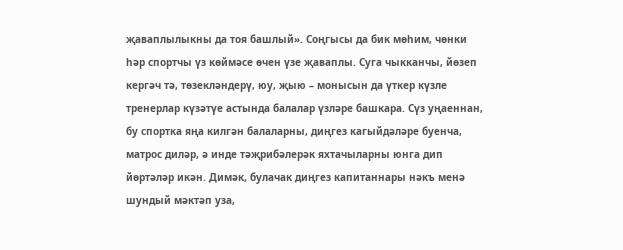җаваплылыкны да тоя башлый». Соңгысы да бик мөһим, чөнки һәр спортчы үз көймәсе өчен үзе җаваплы. Суга чыкканчы, йөзеп кергәч тә, төзекләндерү, юу, җыю – монысын да үткер күзле тренерлар күзәтүе астында балалар үзләре башкара. Сүз уңаеннан, бу спортка яңа килгән балаларны, диңгез кагыйдәләре буенча, матрос диләр, ә инде тәҗрибәлерәк яхтачыларны юнга дип йөртәләр икән. Димәк, булачак диңгез капитаннары нәкъ менә шундый мәктәп уза,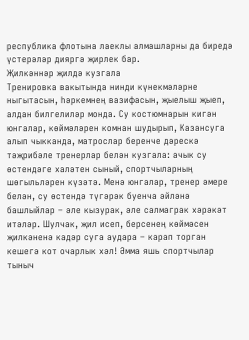республика флотына лаеклы алмашларны да биредә үстерәләр дияргә җирлек бар.
Җилкәннәр җилдә кузгала
Тренировка вакытында нинди күнекмәләрне ныгытасын, һәркемнең вазифасын, җыелыш җыеп, алдан билгелиләр монда. Су костюмнарын кигән юнгалар, көймәләрен комнан шудырып, Казансуга алып чыкканда, матрослар беренче дәрескә тәҗрибәле тренерлар белән кузгала: ачык су өстендәге халәтен сыный, спортчыларның шөгыльләрен күзәтә. Менә юнгалар, тренер әмере белән, су өстендә түгәрәк буенча әйләнә башлыйлар – әле кызурак, әле салмаграк хәрәкәт итәләр. Шулчак, җил исеп, берсенең көймәсен җилкәненә кадәр суга аудара – карап торган кешегә кот очарлык хәл! Әмма яшь спортчылар тыныч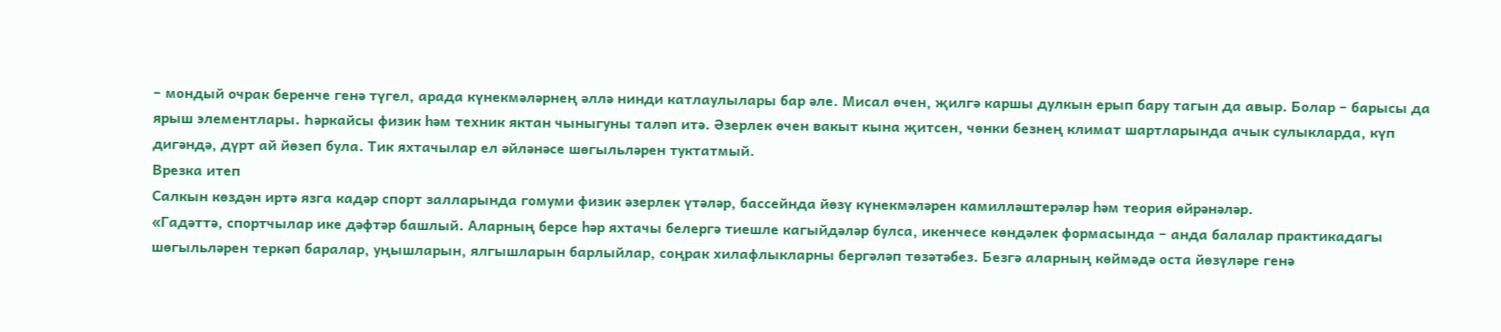– мондый очрак беренче генә түгел, арада күнекмәләрнең әллә нинди катлаулылары бар әле. Мисал өчен, җилгә каршы дулкын ерып бару тагын да авыр. Болар – барысы да ярыш элементлары. Һәркайсы физик һәм техник яктан чыныгуны таләп итә. Әзерлек өчен вакыт кына җитсен, чөнки безнең климат шартларында ачык сулыкларда, күп дигәндә, дүрт ай йөзеп була. Тик яхтачылар ел әйләнәсе шөгыльләрен туктатмый.
Врезка итеп
Салкын көздән иртә язга кадәр спорт залларында гомуми физик әзерлек үтәләр, бассейнда йөзү күнекмәләрен камилләштерәләр һәм теория өйрәнәләр.
«Гадәттә, спортчылар ике дәфтәр башлый. Аларның берсе һәр яхтачы белергә тиешле кагыйдәләр булса, икенчесе көндәлек формасында – анда балалар практикадагы шөгыльләрен теркәп баралар, уңышларын, ялгышларын барлыйлар, соңрак хилафлыкларны бергәләп төзәтәбез. Безгә аларның көймәдә оста йөзүләре генә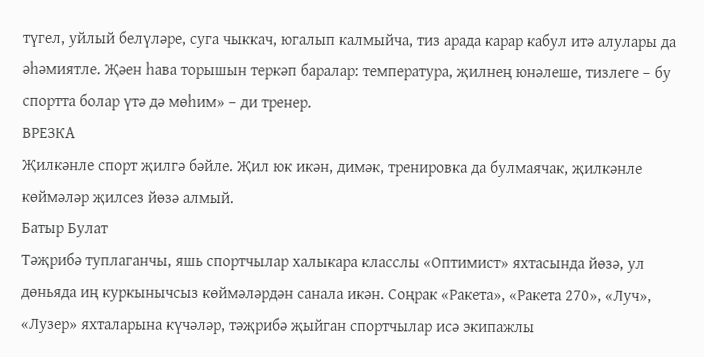түгел, уйлый белүләре, суга чыккач, югалып калмыйча, тиз арада карар кабул итә алулары да әһәмиятле. Җәен һава торышын теркәп баралар: температура, җилнең юнәлеше, тизлеге – бу спортта болар үтә дә мөһим» – ди тренер.
ВРЕЗКА
Җилкәнле спорт җилгә бәйле. Җил юк икән, димәк, тренировка да булмаячак, җилкәнле көймәләр җилсез йөзә алмый.
Батыр Булат
Тәҗрибә туплаганчы, яшь спортчылар халыкара класслы «Оптимист» яхтасында йөзә, ул дөньяда иң куркынычсыз көймәләрдән санала икән. Соңрак «Ракета», «Ракета 270», «Луч», «Лузер» яхталарына күчәләр, тәҗрибә җыйган спортчылар исә экипажлы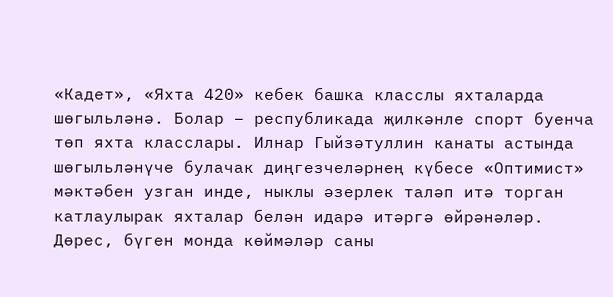«Кадет», «Яхта 420» кебек башка класслы яхталарда шөгыльләнә. Болар – республикада җилкәнле спорт буенча төп яхта класслары. Илнар Гыйзәтуллин канаты астында шөгыльләнүче булачак диңгезчеләрнең күбесе «Оптимист» мәктәбен узган инде, ныклы әзерлек таләп итә торган катлаулырак яхталар белән идарә итәргә өйрәнәләр. Дөрес, бүген монда көймәләр саны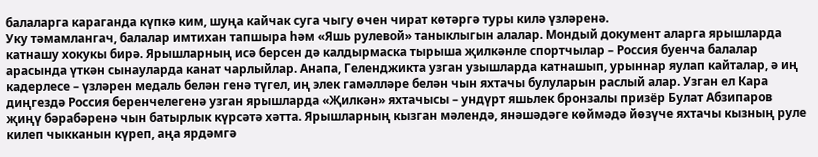балаларга караганда күпкә ким, шуңа кайчак суга чыгу өчен чират көтәргә туры килә үзләренә.
Уку тәмамлангач, балалар имтихан тапшыра һәм «Яшь рулевой» таныклыгын алалар. Мондый документ аларга ярышларда катнашу хокукы бирә. Ярышларның исә берсен дә калдырмаска тырыша җилкәнле спортчылар – Россия буенча балалар арасында үткән сынауларда канат чарлыйлар. Анапа, Геленджикта узган узышларда катнашып, урыннар яулап кайталар, ә иң кадерлесе – үзләрен медаль белән генә түгел, иң элек гамәлләре белән чын яхтачы булуларын раслый алар. Узган ел Кара диңгездә Россия беренчелегенә узган ярышларда «Җилкән» яхтачысы – ундүрт яшьлек бронзалы призёр Булат Абзипаров җиңү бәрабәренә чын батырлык күрсәтә хәтта. Ярышларның кызган мәлендә, янәшәдәге көймәдә йөзүче яхтачы кызның руле килеп чыкканын күреп, аңа ярдәмгә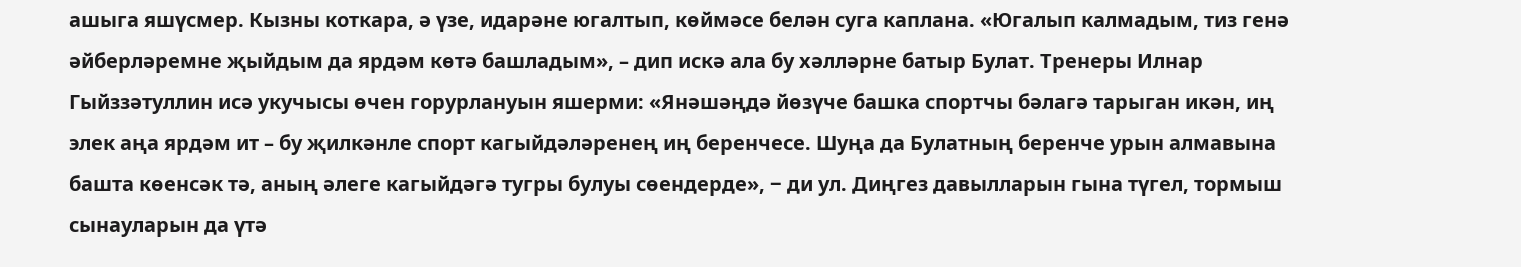ашыга яшүсмер. Кызны коткара, ә үзе, идарәне югалтып, көймәсе белән суга каплана. «Югалып калмадым, тиз генә әйберләремне җыйдым да ярдәм көтә башладым», – дип искә ала бу хәлләрне батыр Булат. Тренеры Илнар Гыйззәтуллин исә укучысы өчен горурлануын яшерми: «Янәшәңдә йөзүче башка спортчы бәлагә тарыган икән, иң элек аңа ярдәм ит – бу җилкәнле спорт кагыйдәләренең иң беренчесе. Шуңа да Булатның беренче урын алмавына башта көенсәк тә, аның әлеге кагыйдәгә тугры булуы сөендерде», ‒ ди ул. Диңгез давылларын гына түгел, тормыш сынауларын да үтә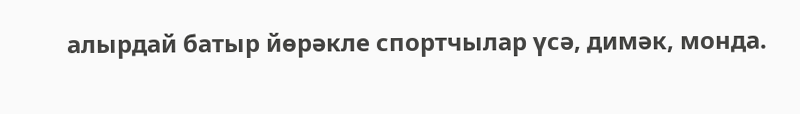алырдай батыр йөрәкле спортчылар үсә, димәк, монда.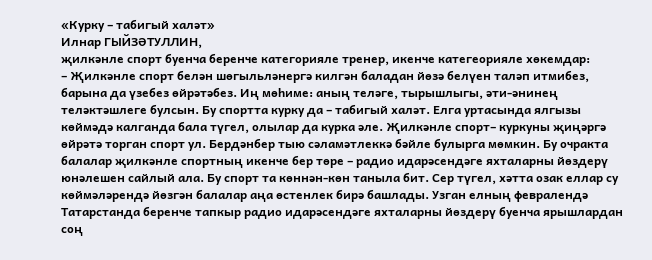«Курку – табигый халәт»
Илнар ГЫЙЗӘТУЛЛИН,
җилкәнле спорт буенча беренче категорияле тренер, икенче категеорияле хөкемдар:
– Җилкәнле спорт белән шөгыльләнергә килгән баладан йөзә белүен таләп итмибез, барына да үзебез өйрәтәбез. Иң мөһиме: аның теләге, тырышлыгы, әти-әнинең теләктәшлеге булсын. Бу спортта курку да – табигый халәт. Елга уртасында ялгызы көймәдә калганда бала түгел, олылар да курка әле. Җилкәнле спорт– куркуны җиңәргә өйрәтә торган спорт ул. Бердәнбер тыю сәламәтлеккә бәйле булырга мөмкин. Бу очракта балалар җилкәнле спортның икенче бер төре – радио идарәсендәге яхталарны йөздерү юнәлешен сайлый ала. Бу спорт та көннән-көн таныла бит. Сер түгел, хәтта озак еллар су көймәләрендә йөзгән балалар аңа өстенлек бирә башлады. Узган елның февралендә Татарстанда беренче тапкыр радио идарәсендәге яхталарны йөздерү буенча ярышлардан соң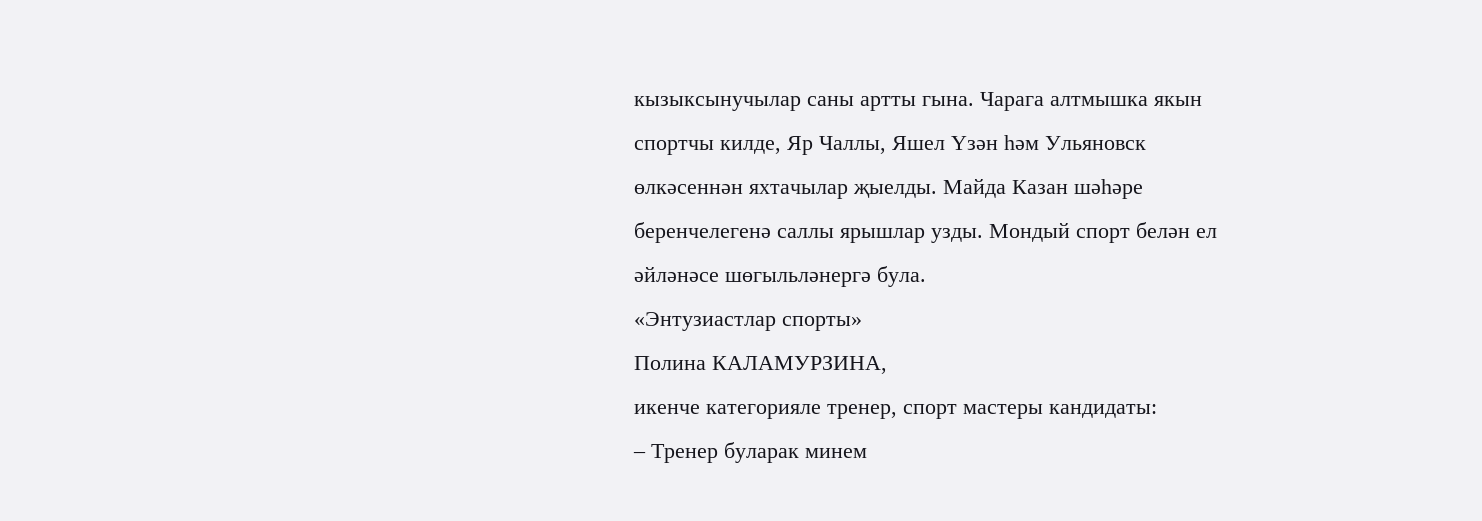кызыксынучылар саны артты гына. Чарага алтмышка якын спортчы килде, Яр Чаллы, Яшел Үзән һәм Ульяновск өлкәсеннән яхтачылар җыелды. Майда Казан шәһәре беренчелегенә саллы ярышлар узды. Мондый спорт белән ел әйләнәсе шөгыльләнергә була.
«Энтузиастлар спорты»
Полина КАЛАМУРЗИНА,
икенче категорияле тренер, спорт мастеры кандидаты:
– Тренер буларак минем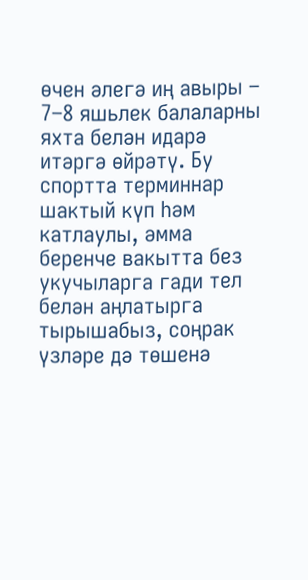өчен әлегә иң авыры – 7–8 яшьлек балаларны яхта белән идарә итәргә өйрәтү. Бу спортта терминнар шактый күп һәм катлаулы, әмма беренче вакытта без укучыларга гади тел белән аңлатырга тырышабыз, соңрак үзләре дә төшенә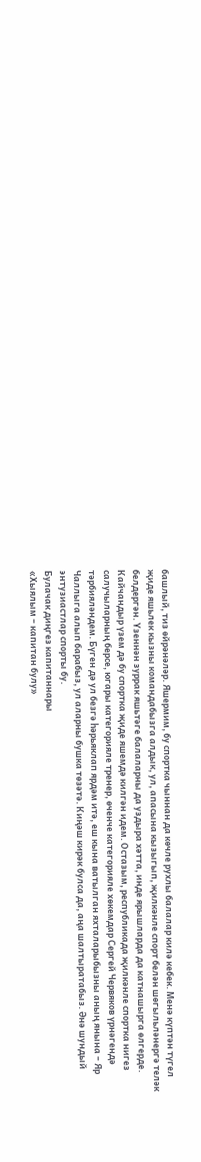башлый, тиз өйрәнәләр. Яшермим, бу спортка чыннан да көчле рухлы балалар килә кебек. Менә күптән түгел җиде яшьлек кызны командабызга алдык, ул, апасына кызыгып, җилкәнле спорт белән шөгыльләнергә теләк белдергән. Үзеннән зуррак яшьтәге балаларны да уздыра хәтта, инде ярышларда да катнашырга өлгерде. Кайчандыр үзем дә бу спортка җиде яшемдә килгән идем. Остазым, республикада җилкәнле спортка нигез салучыларның берсе, югары категорияле тренер, өченче категорияле хөкемдар Сергей Червяков үрнәгендә тәрбияләндем. Бүген дә ул безгә һәрьяклап ярдәм итә, еш кына ватылган яхталарыбызны аның янына – Яр Чаллыга алып барабыз, ул аларны бушка төзәтә. Киңәш кирәк булса да, аңа шалтыратабыз. Әнә шундый энтузиастлар спорты бу.
Булачак диңгез капитаннары
«Хыялым – капитан булу»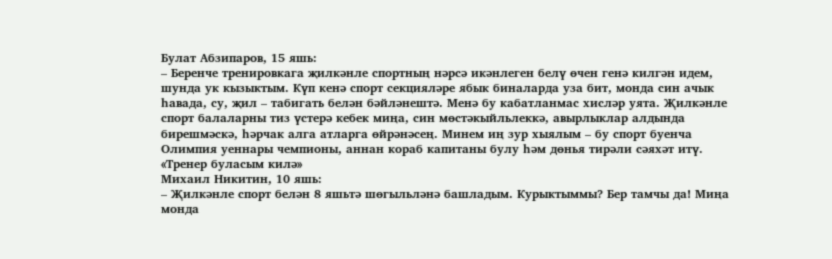Булат Абзипаров, 15 яшь:
– Беренче тренировкага җилкәнле спортның нәрсә икәнлеген белү өчен генә килгән идем, шунда ук кызыктым. Күп кенә спорт секцияләре ябык биналарда уза бит, монда син ачык һавада, су, җил – табигать белән бәйләнештә. Менә бу кабатланмас хисләр уята. Җилкәнле спорт балаларны тиз үстерә кебек миңа, син мөстәкыйльлеккә, авырлыклар алдында бирешмәскә, һәрчак алга атларга өйрәнәсең. Минем иң зур хыялым – бу спорт буенча Олимпия уеннары чемпионы, аннан кораб капитаны булу һәм дөнья тирәли сәяхәт итү.
«Тренер буласым килә»
Михаил Никитин, 10 яшь:
– Җилкәнле спорт белән 8 яшьтә шөгыльләнә башладым. Курыктыммы? Бер тамчы да! Миңа монда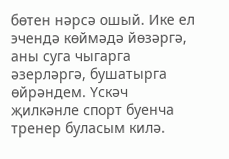бөтен нәрсә ошый. Ике ел эчендә көймәдә йөзәргә, аны суга чыгарга әзерләргә, бушатырга өйрәндем. Үскәч җилкәнле спорт буенча тренер буласым килә.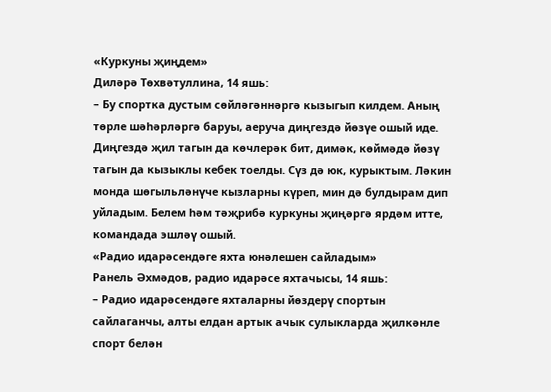«Куркуны җиңдем»
Диләрә Төхвәтуллина, 14 яшь:
– Бу спортка дустым сөйләгәннәргә кызыгып килдем. Аның төрле шәһәрләргә баруы, аеруча диңгездә йөзүе ошый иде. Диңгездә җил тагын да көчлерәк бит, димәк, көймәдә йөзү тагын да кызыклы кебек тоелды. Сүз дә юк, курыктым. Ләкин монда шөгыльләнүче кызларны күреп, мин дә булдырам дип уйладым. Белем һәм тәҗрибә куркуны җиңәргә ярдәм итте, командада эшләү ошый.
«Радио идарәсендәге яхта юнәлешен сайладым»
Ранель Әхмәдов, радио идарәсе яхтачысы, 14 яшь:
– Радио идарәсендәге яхталарны йөздерү спортын сайлаганчы, алты елдан артык ачык сулыкларда җилкәнле спорт белән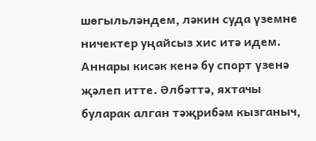шөгыльләндем, ләкин суда үземне ничектер уңайсыз хис итә идем. Аннары кисәк кенә бу спорт үзенә җәлеп итте. Әлбәттә, яхтачы буларак алган тәҗрибәм кызганыч,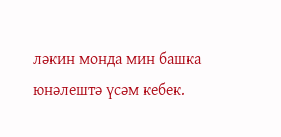ләкин монда мин башка юнәлештә үсәм кебек.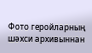Фото геройларның шәхси архивыннан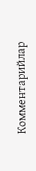Комментарийлар